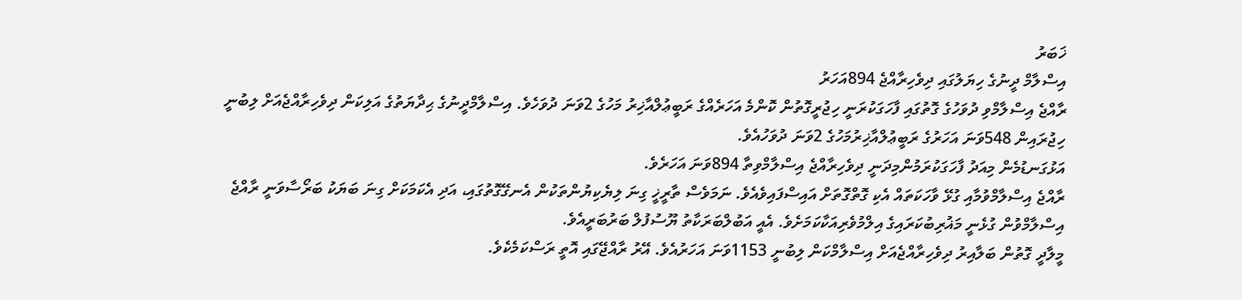ޚަބަރު
އިސްލާމް ދީނުގެ ހިޔަލުގައި ދިވެހިރާއްޖެ 894އަހަރު
ރާއްޖެ އިސްލާމްވި ދުވަހުގެ ގޮތުގައި ފާހަގަކުރަނީ ހިޖުރީގޮތުން ކޮންމެ އަހަރެއްގެ ރަބީޢުލްއާޚިރު މަހުގެ 2ވަނަ ދުވަހެވެ. އިސްލާމްދީނުގެ ޙިދާޔަތުގެ އަލިކަން ދިވެހިރާއްޖެއަށް ލިބުނީ ހިޖުރައިން 548ވަނަ އަހަރުގެ ރަބީޢުލްއާޚިރުމަހުގެ 2ވަނަ ދުވަހުއެވެ.
އަޅުގަނޑުމެން މިއަދު ފާހަގަކުރަމުންމިދަނީ ދިވެހިރާއްޖެ އިސްލާމްވިތާ 894ވަނަ އަހަރެވެ.
ރާއްޖެ އިސްލާމްވުމާއި ގުޅޭ ވާހަކަތައް އެކި ގޮތްގޮތަށް އައިސްފައިވެއެވެ. ނަމަވެސް ތާރީޚީ ގިނަ ލިޔެކިޔުންތަކުން އެނގޭގޮތުގައި، އަދި އެކަމަކަށް ގިނަ ބަޔަކު ބަރޯސާވަނީ ރާއްޖެ އިސްލާމްވުން ގުޅެނީ މަޣުރިބުކަރައިގެ އިލްމުވެރިއަކާކަމަށެވެ. އެއީ އަބުލްބަރަކާތު ޔޫސުފުލް ބަރުބަރީއެވެ.
މީލާދީ ގޮތުން ބަލާއިރު ދިވެހިރާއްޖެއަށް އިސްލާމްކަން ލިބުނީ 1153ވަނަ އަހަރުއެވެ. އޭރު ރާއްޖޭގައި އޮތީ ރަސްކަމެކެވެ.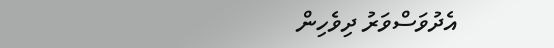އެދުވަސްވަރު ދިވެހިން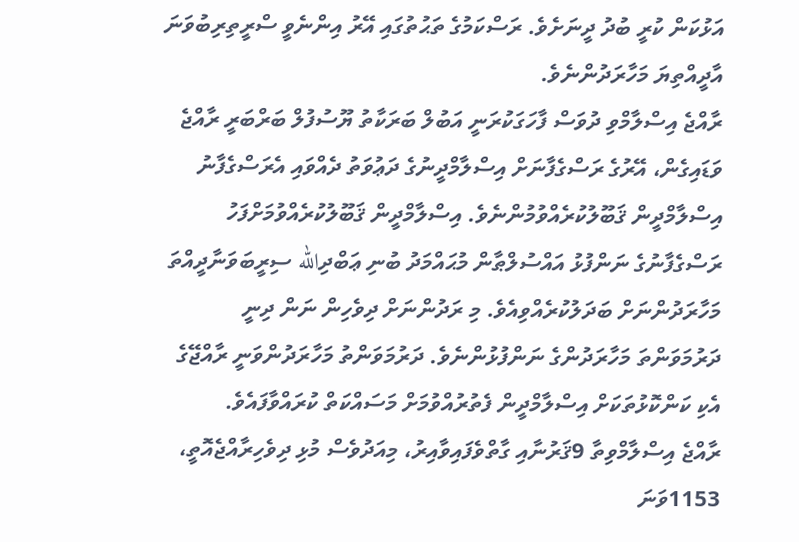އަޅުކަން ކުރީ ބުދު ދީނަށެވެ. ރަސްކަމުގެ ތަޙުތުގައި އޭރު އިންނެވީ ސްރީތިރިބުވަނަ އާދީއްތިޔަ މަހާރަދުންނެވެ.
ރާއްޖެ އިސްލާމްވި ދުވަސް ފާހަގަކުރަނީ އަބުލް ބަރަކާތު ޔޫސުފުލް ބަރްބަރީ ރާއްޖެ ވަޑައިގެން، އޭރުގެ ރަސްގެފާނަށް އިސްލާމްދީނުގެ ދަޢުވަތު ދެއްވައި އެރަސްގެފާނު އިސްލާމްދީން ޤަބޫލުކުރެއްވުމުންނެވެ. އިސްލާމްދީން ޤަބޫލުކުރެއްވުމަށްފަހު ރަސްގެފާނުގެ ނަންފުޅު އައްސުލްޠާން މުޙައްމަދު ބުނި ޢަބްދިالله ސިރީބަވަނާދީއްތަ މަހާރަދުންނަށް ބަދަލުކުރެއްވިއެވެ. މި ރަދުންނަށް ދިވެހިން ނަން ދިނީ ދަރުމަވަންތަ މަހާރަދުންގެ ނަންފުޅުންނެވެ. ދަރުމަވަންތު މަހާރަދުންވަނީ ރާއްޖޭގެ އެކި ކަންކޮޅުތަކަށް އިސްލާމްދީން ފެތުރުއްވުމަށް މަސައްކަތް ކުރައްވާފައެވެ.
ރާއްޖެ އިސްލާމްވިތާ 9ޤަރުނާއި ގާތްވެފައިވާއިރު، މިއަދުވެސް މުޅި ދިވެހިރާއްޖެއޮތީ، 1153ވަނަ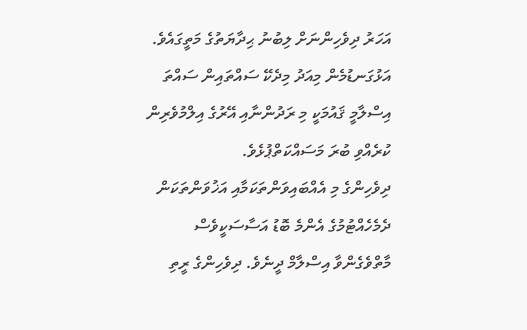އަހަރު ދިވެހިންނަށް ލިބުނު ޙިދާޔަތުގެ މަތީގައެވެ. އަޅުގަނޑުމެން މިއަދު މިދެކޭ ސައްތައިން ސައްތަ އިސްލާމީ ޤައުމަކީ މި ރަދުންނާއި އޭރުގެ އިލްމުވެރިން ކުރެއްވި ބުރަ މަސައްކަތްޕުޅެވެ.
ދިވެހިންގެ މި އެއްބައިވަންތަކަމާއި އަޚުވަންތަކަން ދެމެހެއްޓުމުގެ އެންމެ ބޮޑު އަސާސަކީވެސް މާތްވެގެންވާ އިސްލާމް ދީނެވެ. ދިވެހިންގެ ރީތި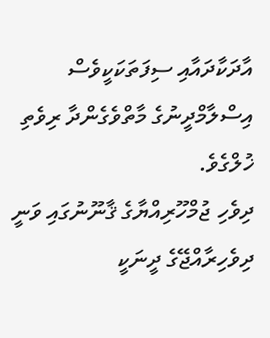އާދަކާދައާއި ސިފަތަކަކީވެސް އިސްލާމްދީނުގެ މާތްވެގެންދާ ރިވެތި ޚުލްގެވެ.
ދިވެހި ޖުމްހޫރިއްޔާގެ ޤާނޫނުގައި ވަނީ ދިވެހިރާއްޖޭގެ ދީނަކީ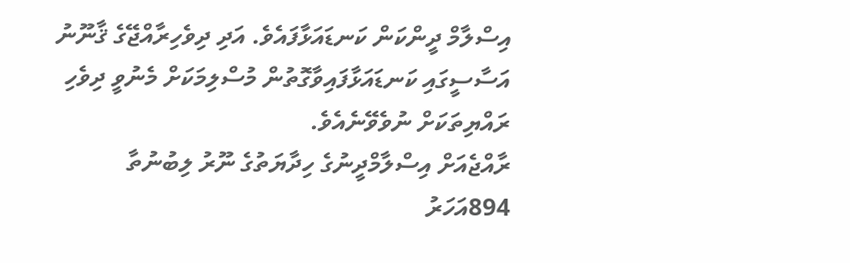އިސްލާމް ދީންކަން ކަނޑައަޅާފައެވެ. އަދި ދިވެހިރާއްޖޭގެ ޤާނޫނު އަސާސީގައި ކަނޑައަޅާފައިވާގޮތުން މުސްލިމަކަށް މެނުވީ ދިވެހި ރައްޔިތަކަށް ނުވެވޭނެއެވެ.
ރާއްޖެއަށް އިސްލާމްދީނުގެ ހިދާޔަތުގެ ނޫރު ލިބުނުތާ 894އަހަރު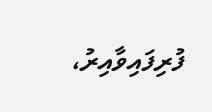ފުރިފައިވާއިރު،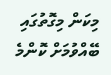މިކަން މިގޮތުގައި ބޭއްވުމަށް ކޮންމެ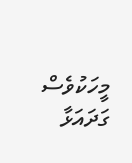މީހަކުވެސް ގަދައަޅާ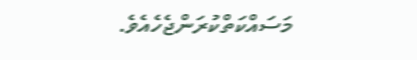މަސައްކަތްކުރަންޖެހެއެވެ.